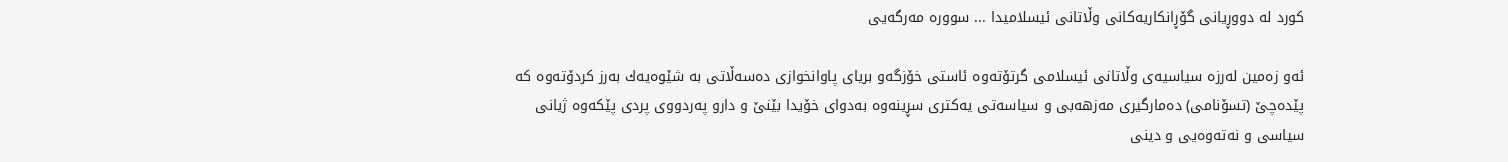كورد له‌ دووڕیانی گۆڕانكاریه‌كانی وڵاتانی ئیسلامیدا ... سووره‌ مه‌رگه‌یی

ئه‌و زه‌مین له‌رزه‌ سیاسیه‌ی وڵاتانی ئیسلامی گرتۆته‌وه‌ ئاستی خۆزگه‌و بریای پاوانخوازی ده‌سه‌ڵاتی به‌ شێوه‌یه‌ك به‌رز كردۆته‌وه‌ كه‌ پێده‌چێ (تسۆنامی) ده‌مارگیری مه‌زهه‌بی و سیاسه‌تی یه‌كتری سڕینه‌وه‌ به‌دوای خۆیدا بێنێ و دارو په‌ردووی پردی پێكه‌وه‌ ژیانی سیاسی و نه‌ته‌وه‌یی و دینی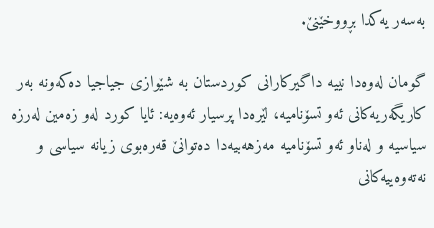به‌سه‌ر یه‌كدا بڕووخێنێ.

گومان له‌وه‌دا نییه‌ داگیركارانی كوردستان به‌ شێوازی جیاجیا ده‌كه‌ونه‌ به‌ر كاریگه‌ریه‌كانی ئه‌و تسۆنامیه‌، لێره‌دا پرسیار ئه‌وه‌یه‌: ئایا كورد له‌و زه‌مین له‌رزه‌ سیاسیه‌ و له‌ناو ئه‌و تسۆنامیه‌ مه‌زهه‌بیه‌دا ده‌توانێ قه‌ره‌بوی زیانه‌ سیاسی و نه‌ته‌وه‌ییه‌كانی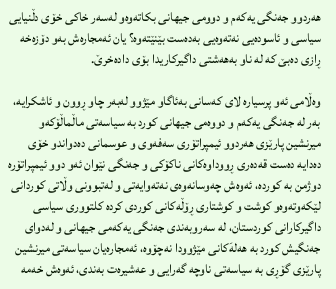هه‌ردوو جه‌نگی یه‌كه‌م و دوومی جیهانی بكاته‌وه‌و له‌سه‌ر خاكی خۆی دڵنیایی سیاسی و ئاسوده‌یی نه‌ته‌وه‌یی به‌ده‌ست بێنێته‌وه‌؟ یان ئه‌مجاره‌ش به‌و دۆزه‌خه‌ ڕازی ده‌بێ كه‌ له‌ ناو به‌هه‌شتی داگیركاریدا بۆی داده‌خرێ.

وه‌ڵامی ئه‌و پرسیاره‌ لای كه‌سانی به‌ئاگاو مێژوو له‌به‌ر چاو ڕوون و ئاشكرایه‌، به‌ر له‌ جه‌نگی یه‌كه‌م و دووه‌می جیهانی كورد به‌ سیاسه‌تی ماڵماڵۆكه‌و میرنشین پارێزی هه‌ردوو ئیمپراتۆری سه‌فه‌وی و عوسمانی ده‌دواندو خۆی ده‌دایه‌ ده‌ست قه‌ده‌ری ڕووداوه‌كانی ناكۆكی و جه‌نگی نێوان ئه‌و دوو ئیمپراتۆره‌ دوژمن به‌ كورده‌، ئه‌وه‌ش چه‌وسانه‌وه‌ی نه‌ته‌وایه‌تی و له‌تبوونی وڵاتی كوردانی لێكه‌وته‌وه‌و كوشت و كوشتاری ڕۆڵه‌كانی كوردی كرده‌ كلتووری سیاسی داگیركارانی كوردستان، له‌ سه‌روبه‌ندی جه‌نگی یه‌كه‌می جیهانی و له‌دوای جه‌نگیش كورد به‌ هه‌له‌َكانی مێژوودا نه‌چۆوه‌، ئه‌مجاره‌یان سیاسه‌تی میرنشین پارێزی گۆڕی به‌ سیاسه‌تی ناوچه‌ گه‌رایی و عه‌شیره‌ت به‌ندی، ئه‌وه‌ش خه‌مه‌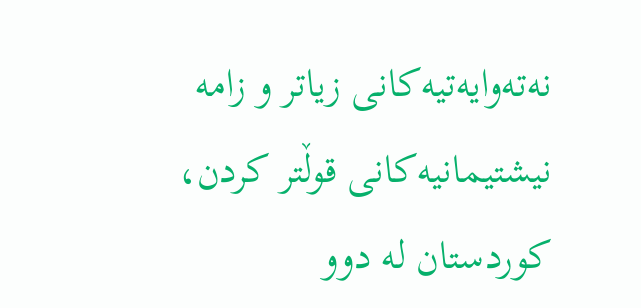نه‌ته‌وایه‌تیه‌كانی زیاتر و زامه‌ نیشتیمانیه‌كانی قوڵتر كردن، كوردستان له‌ دوو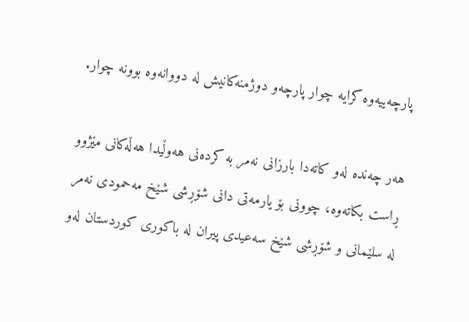پارچه‌ییه‌وه‌ كرایه‌ چوار پارچه‌و دوژمنه‌كانیش له‌ دووانه‌وه‌ بوونه‌ چوار.

هه‌ر چه‌نده‌ له‌و كاته‌دا بارزانی نه‌مر به‌ كرده‌نی هه‌وڵیدا هه‌ڵه‌كانی مێژوو ڕاست بكاته‌وه‌، چوونی بۆ یارمه‌تی دانی شۆڕشی شێخ مه‌حمودی نه‌مر له‌ سلێمانی و شۆڕشی شێخ سه‌عیدی پیران له‌ باكوری كوردستان له‌و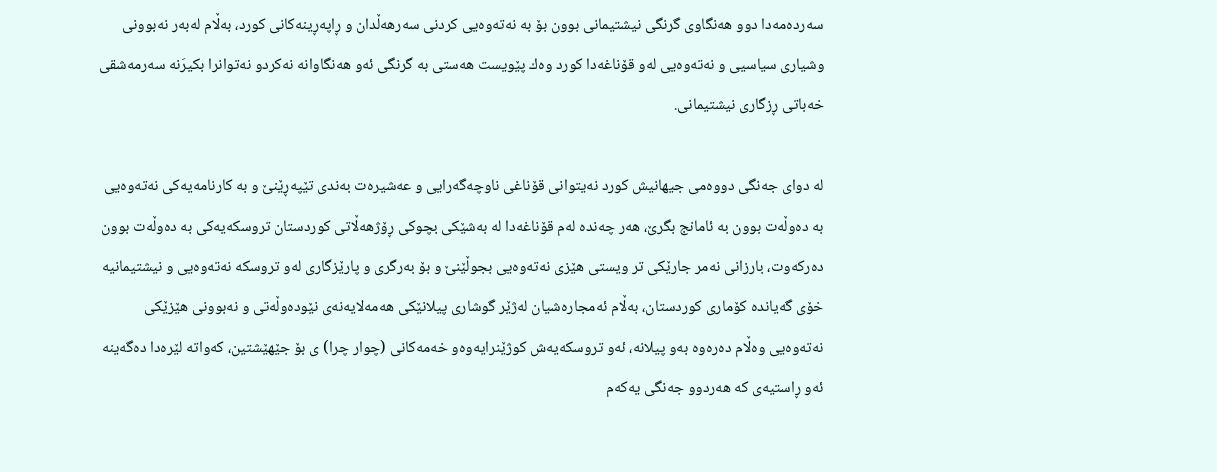سه‌رده‌مه‌دا دوو هه‌نگاوی گرنگی نیشتیمانی بوون بۆ به‌ نه‌ته‌وه‌یی كردنی سه‌رهه‌ڵدان و ڕاپه‌ڕینه‌كانی كورد، به‌ڵام له‌به‌ر نه‌بوونی وشیاری سیاسیی و نه‌ته‌وه‌یی له‌و قۆناغه‌دا كورد وه‌ك پێویست هه‌ستی به‌ گرنگی ئه‌و هه‌نگاوانه‌ نه‌كردو نه‌توانرا بكیرَنه‌ سه‌رمه‌شقی خه‌باتی ڕزگاری نیشتیمانی.

له‌ دوای جه‌نگی دووه‌می جیهانیش كورد نه‌یتوانی قۆناغی ناوچه‌گه‌رایی و عه‌شیره‌ت به‌ندی تێپه‌ڕێنێ و به‌ كارنامه‌یه‌كی نه‌ته‌وه‌یی به‌ ده‌وڵه‌ت بوون به‌ ئامانج بگرێ، هه‌ر چه‌نده‌ له‌م قۆناغه‌دا له‌ به‌شێكی بچوكی ڕۆژهه‌ڵاتی كوردستان تروسكه‌یه‌كی به‌ ده‌وڵه‌ت بوون ده‌ركه‌وت، بارزانی نه‌مر جارێكی تر ویستی هێزی نه‌ته‌وه‌یی بجوڵێنێ و بۆ به‌رگری و پارێزگاری له‌و تروسكه‌ نه‌ته‌وه‌یی و نیشتیمانیه‌ خۆی گه‌یانده‌ كۆماری كوردستان، به‌ڵام ئه‌مجاره‌شیان له‌ژێر گوشاری پیلانێكی هه‌مه‌لایه‌نه‌ی نێوده‌وڵه‌تی و نه‌بوونی هێزێكی نه‌ته‌وه‌یی وه‌ڵام ده‌ره‌وه‌ به‌و پیلانه‌، ئه‌و تروسكه‌یه‌ش كوژێنرایه‌وه‌و خه‌مه‌كانی (چوار چرا) ی بۆ جێهێشتین، كه‌واته‌ لێره‌دا ده‌گه‌ینه‌ ئه‌و ڕاستیه‌ی كه‌ هه‌ردوو جه‌نگی یه‌كه‌م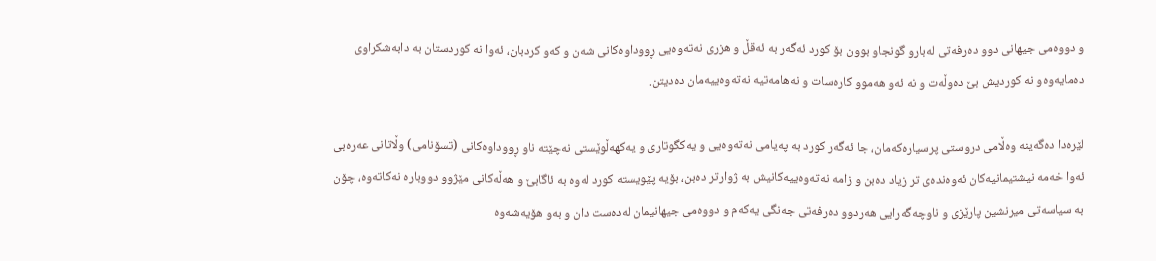و دووه‌می جیهانی دوو ده‌رفه‌تی له‌بارو گونجاو بوون بۆ كورد ئه‌گه‌ر به‌ ئه‌قڵ و هزری نه‌ته‌وه‌یی ڕووداوه‌كانی شه‌ن و كه‌و كردبان، ئه‌وا نه‌ كوردستان به‌ دابه‌شكراوی ده‌مایه‌وه‌و نه‌ كوردیش بێ ده‌وڵه‌ت و نه‌ ئه‌و هه‌موو كاره‌سات و نه‌هامه‌تیه‌ نه‌ته‌وه‌ییه‌مان ده‌دیتن.

لێره‌دا ده‌گه‌ینه‌ وه‌ڵامی دروستی پرسیاره‌كه‌مان، جا ئه‌گه‌ر كورد به‌ په‌یامی نه‌ته‌وه‌یی و یه‌كگوتاری و یه‌كهه‌ڵوێستی نه‌چێته‌ ناو ڕووداوه‌كانی (تسۆنامی) وڵاتانی عه‌ره‌بی ئه‌وا خه‌مه‌ نیشتیمانیه‌كان ئه‌وه‌نده‌ی تر زیاد ده‌بن و زامه‌ نه‌ته‌وه‌ییه‌كانیش به‌ ژوارتر ده‌بن، بۆیه‌ پێویسته‌ كورد له‌وه‌ به‌ ئاگابێ و هه‌ڵه‌كانی مێژوو دووباره‌ نه‌كاته‌وه‌، چۆن به‌ سیاسه‌تی میرنشین پارێزی و ناوچه‌گه‌رایی هه‌ردوو ده‌رفه‌تی جه‌نگی یه‌كه‌م و دووه‌می جیهانیمان له‌ده‌ست دان و به‌و هۆیه‌شه‌وه‌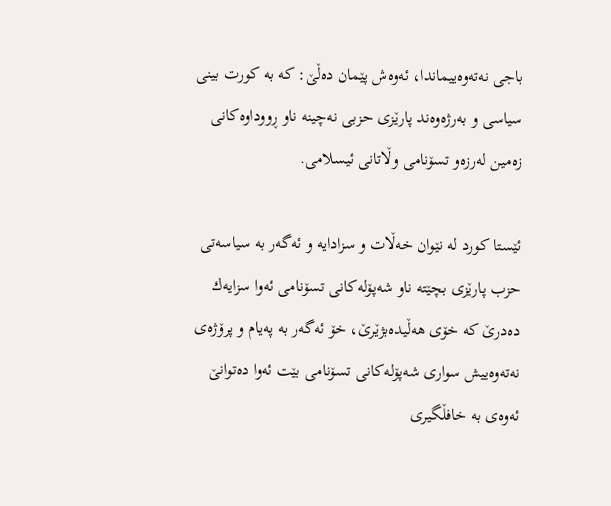باجی نه‌ته‌وه‌ییماندا، ئه‌وه‌ش پێمان ده‌ڵێ: كه‌ به‌ كورت بینی سیاسی و به‌رژه‌وه‌ند پارێزی حزبی نه‌چینه‌ ناو ڕووداوه‌كانی زه‌مین له‌رزه‌و تسۆنامی وڵاتانی ئیسلامی.

ئێستا كورد له‌ نێوان خه‌ڵات و سزادایه‌ و ئه‌گه‌ر به‌ سیاسه‌تی حزب پارێزی بچێته‌ ناو شه‌پۆله‌كانی تسۆنامی ئه‌وا سزایه‌ك ده‌درێ كه‌ خۆی هه‌ڵیده‌بژێرێ، خۆ ئه‌گه‌ر به‌ په‌یام و پرۆژه‌ی نه‌ته‌وه‌ییش سواری شه‌پۆله‌كانی تسۆنامی بێت ئه‌وا ده‌توانێ ئه‌وه‌ی به‌ خافڵگیری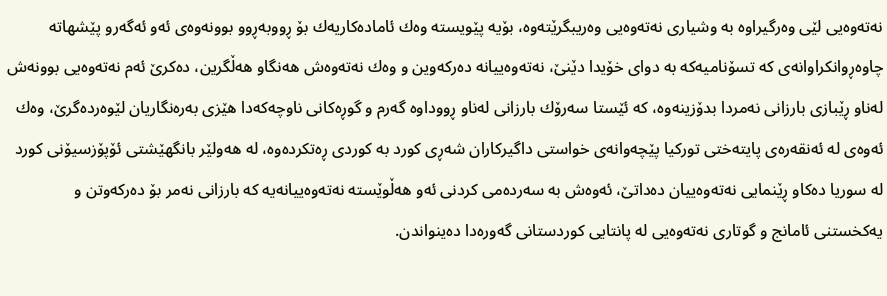نه‌ته‌وه‌یی لێی وه‌رگیراوه‌ به‌ وشیاری نه‌ته‌وه‌یی وه‌ریبگرێته‌وه‌، بۆیه‌ پێویسته‌ وه‌ك ئاماده‌كاریه‌ك بۆ ڕووبه‌ڕوو بوونه‌وه‌ی ئه‌و ئه‌گه‌رو پێشهاته‌ چاوه‌ڕوانكراوانه‌ی كه‌ تسۆنامیه‌كه‌ به‌ دوای خۆیدا دێنێ، نه‌ته‌وه‌ییانه‌ ده‌ركه‌وین و وه‌ك نه‌ته‌وه‌ش هه‌نگاو هه‌ڵگرین، ده‌كرێ ئه‌م نه‌ته‌وه‌یی بوونه‌ش له‌ناو ڕێبازی بارزانی نه‌مردا بدۆزینه‌وه‌، كه‌ ئێستا سه‌رۆك بارزانی له‌ناو ڕووداوه‌ گه‌رم و گوڕه‌كانی ناوچه‌كه‌دا هێزی به‌ره‌نگاریان لێوه‌رده‌گرێ، وه‌ك ئه‌وه‌ی له‌ ئه‌نقه‌ره‌ی پایته‌ختی توركیا پێچه‌وانه‌ی خواستی داگیركاران شه‌ڕی كورد به‌ كوردی ڕه‌تكرده‌وه‌، له‌ هه‌ولێر بانگهێشتی ئۆپۆزسیۆنی كورد له‌ سوریا ده‌كاو ڕێنمایی نه‌ته‌وه‌ییان ده‌داتێ، ئه‌وه‌ش به‌ سه‌رده‌می كردنی ئه‌و هه‌ڵوێسته‌ نه‌ته‌وه‌ییانه‌یه‌ كه‌ بارزانی نه‌مر بۆ ده‌ركه‌وتن و یه‌كخستنی ئامانج و گوتاری نه‌ته‌وه‌یی له‌ پانتایی كوردستانی گه‌وره‌دا ده‌ینواندن.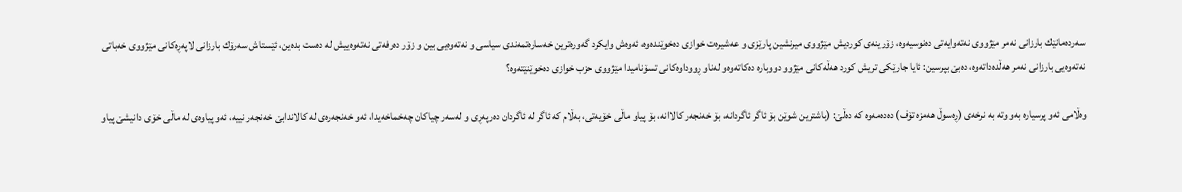سه‌رده‌مانێك بارزانی نه‌مر مێژووی نه‌ته‌وایه‌تی ده‌نوسیه‌وه‌، زۆرینه‌ی كوردیش مێژووی میرنشین پارێزی و عه‌شیره‌ت خوازی ده‌خوێنده‌وه‌، ئه‌وه‌ش وایكرد گه‌وره‌ترین خه‌ساره‌تمه‌ندی سیاسی و نه‌ته‌وه‌یی بین و زۆر ده‌رفه‌تی نه‌ته‌وه‌ییش له‌ ده‌ست بده‌ین، ئێستاش سه‌رۆك بارزانی لاپه‌ڕه‌كانی مێژووی خه‌باتی نه‌ته‌وه‌یی بارزانی نه‌مر هه‌ڵده‌داته‌وه‌، ده‌بێ بپرسین: ئایا جارێكی تریش كورد هه‌ڵه‌كانی مێژوو دووباره‌ ده‌كاته‌وه‌و له‌ناو ڕووداوه‌كانی تسۆنامیدا مێژووی حزب خوازی ده‌خوێنێته‌وه‌؟

وه‌ڵامی ئه‌و پرسیاره‌ به‌و وته‌ به‌ نرخه‌ی (ڕه‌سوڵ هه‌مزه‌ تۆف) ده‌ده‌مه‌وه‌ كه‌ ده‌ڵێ: (باشترین شوێن بۆ ئاگر ئاگردانه‌، بۆ خه‌نجه‌ر كالاانه‌، بۆ پیاو ماڵی خۆیه‌تی، به‌ڵام كه‌ ئاگر له‌ ئاگردان ده‌رپه‌ڕی و له‌سه‌ر چیاكان چه‌خماخه‌یدا، ئه‌و خه‌نجه‌ره‌ی له‌ كالاندابێ خه‌نجه‌ر نییه‌، ئه‌و پیاوه‌ی له‌ ماڵی خۆی دانیشێ پیاو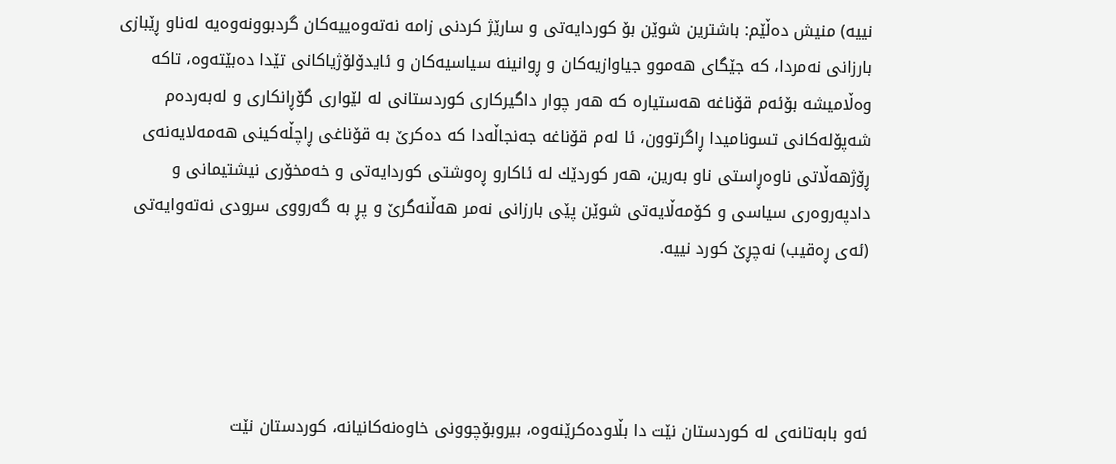نییه‌) منیش ده‌ڵێم: باشترین شوێن بۆ كوردایه‌تی و سارێژ كردنی زامه‌ نه‌ته‌وه‌ییه‌كان گردبوونه‌وه‌یه‌ له‌ناو ڕێبازی بارزانی نه‌مردا، كه‌ جێگای هه‌موو جیاوازیه‌كان و ڕوانینه‌ سیاسیه‌كان و ئایدۆلۆژیاكانی تێدا ده‌بێته‌وه‌، تاكه‌ وه‌ڵامیشه‌ بۆئه‌م قۆناغه‌ هه‌ستیاره‌ كه‌ هه‌ر چوار داگیركاری كوردستانی له‌ لێواری گۆڕانكاری و له‌به‌رده‌م شه‌پۆله‌كانی تسونامیدا ڕاگرتوون، ئا له‌م قۆناغه‌ جه‌نجاڵه‌دا كه‌ ده‌كرێ به‌ قۆناغی ڕاچڵه‌كینی هه‌مه‌لایه‌نه‌ی ڕۆژهه‌ڵاتی ناوه‌ڕاستی ناو به‌رین، هه‌ر كوردێك له‌ ئاكارو ڕه‌وشتی كوردایه‌تی و خه‌مخۆری نیشتیمانی و دادپه‌روه‌ری سیاسی و كۆمه‌ڵایه‌تی شوێن پێی بارزانی نه‌مر هه‌ڵنه‌گرێ و پڕ به‌ گه‌رووی سرودی نه‌ته‌وایه‌تی (ئه‌ی ڕه‌قیب) نه‌چڕێ كورد نییه‌.




ئه‌و بابه‌تانه‌ی له‌ کوردستان نێت دا بڵاوده‌کرێنه‌وه‌، بیروبۆچوونی خاوه‌نه‌کانیانه‌، کوردستان نێت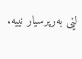لێی به‌رپرسیار نییه‌.